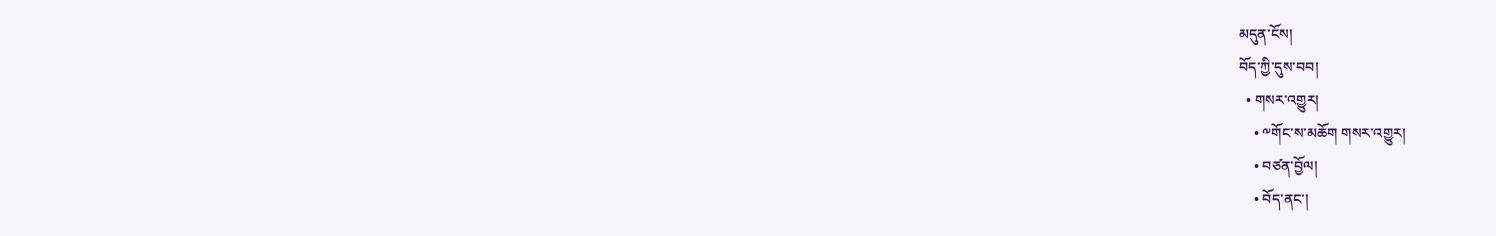མདུན་ངོས།
བོད་ཀྱི་དུས་བབ།
  • གསར་འགྱུར།
    • ༸གོང་ས་མཆོག གསར་འགྱུར།
    • བཙན་བྱོལ།
    • བོད་ནང་།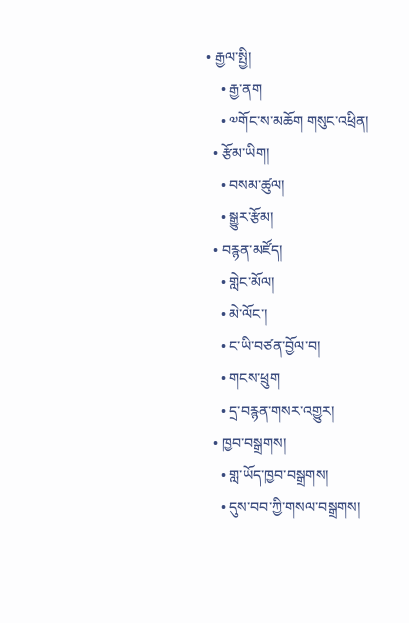• རྒྱལ་སྤྱི།
    • རྒྱ་ནག
    • ༧གོང་ས་མཆོག གསུང་འཕྲིན།
  • རྩོམ་ཡིག།
    • བསམ་ཚུལ།
    • སྒྱུར་རྩོམ།
  • བརྙན་མཛོད།
    • གླེང་མོལ།
    • མེ་ལོང་།
    • ང་ཡི་བཙན་བྱོལ་བ།
    • གངས་ཕྲུག
    • དྲ་བརྙན་གསར་འགྱུར།
  • ཁྱབ་བསྒྲགས།
    • གླ་ཡོད་ཁྱབ་བསྒྲགས།
    • དུས་བབ་ཀྱི་གསལ་བསྒྲགས།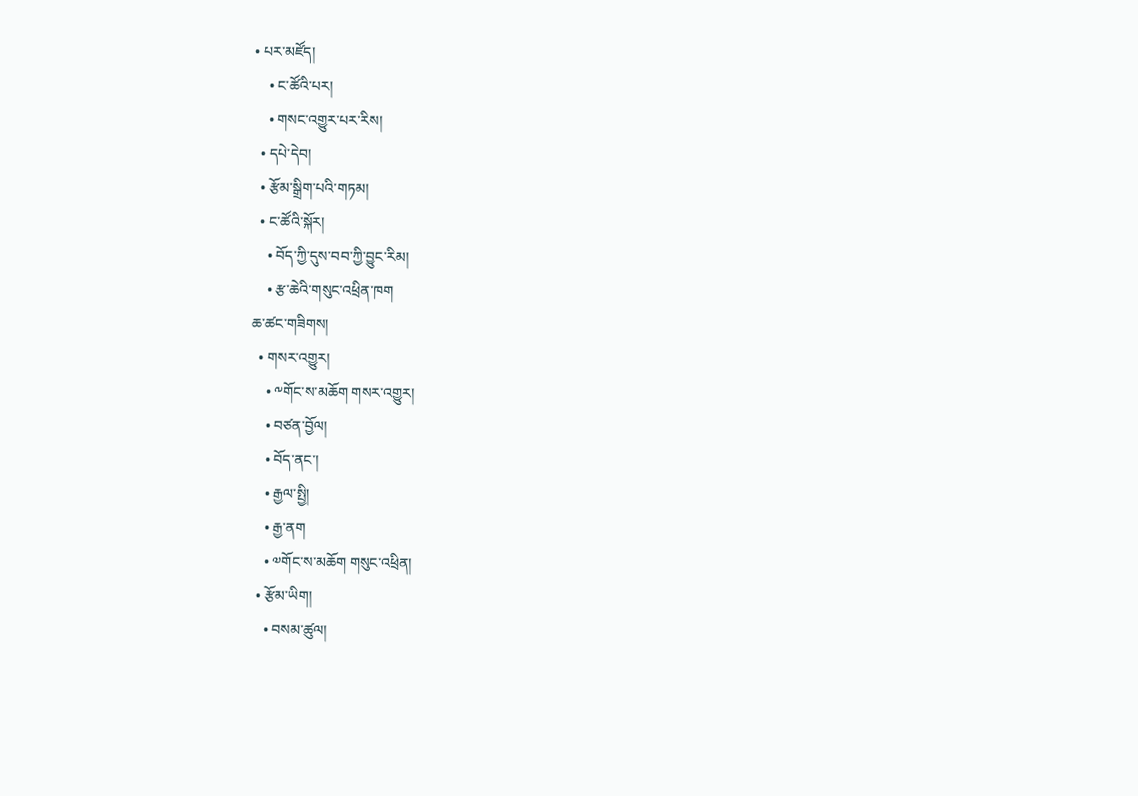• པར་མཛོད།
    • ང་ཚོའི་པར།
    • གསང་འགྱུར་པར་རིས།
  • དཔེ་དེབ།
  • རྩོམ་སྒྲིག་པའི་གཏམ།
  • ང་ཚོའི་སྐོར།
    • བོད་ཀྱི་དུས་བབ་ཀྱི་བྱུང་རིམ།
    • རྩ་ཆེའི་གསུང་འཕྲིན་ཁག
ཆ་ཚང་གཟིགས།
  • གསར་འགྱུར།
    • ༸གོང་ས་མཆོག གསར་འགྱུར།
    • བཙན་བྱོལ།
    • བོད་ནང་།
    • རྒྱལ་སྤྱི།
    • རྒྱ་ནག
    • ༧གོང་ས་མཆོག གསུང་འཕྲིན།
  • རྩོམ་ཡིག།
    • བསམ་ཚུལ།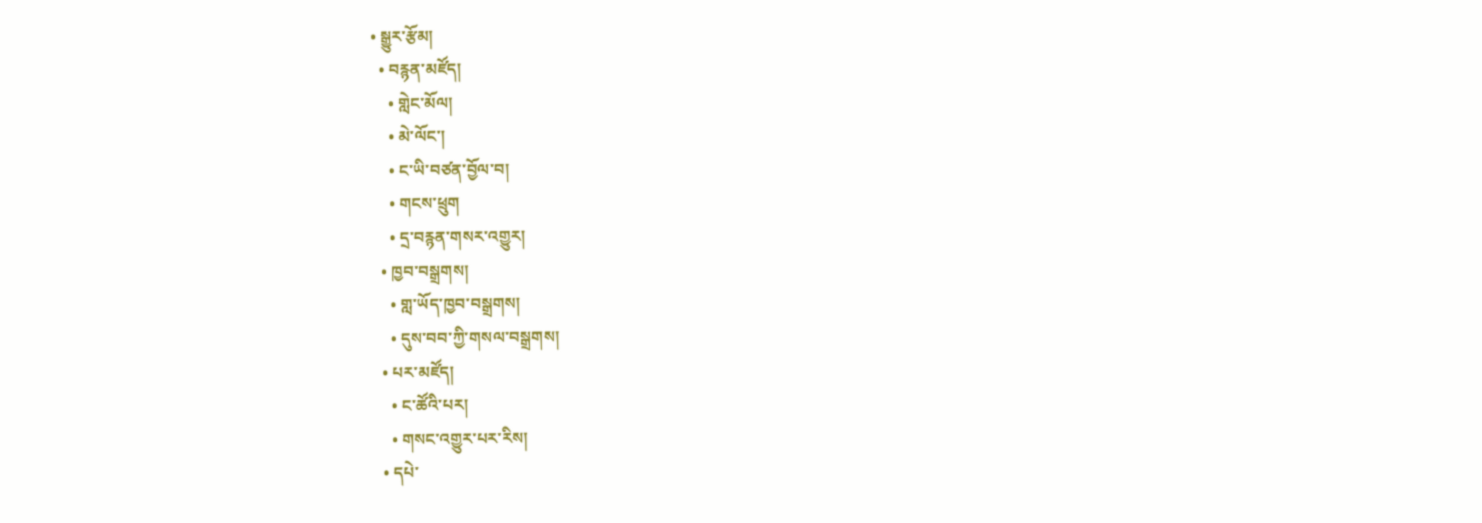• སྒྱུར་རྩོམ།
  • བརྙན་མཛོད།
    • གླེང་མོལ།
    • མེ་ལོང་།
    • ང་ཡི་བཙན་བྱོལ་བ།
    • གངས་ཕྲུག
    • དྲ་བརྙན་གསར་འགྱུར།
  • ཁྱབ་བསྒྲགས།
    • གླ་ཡོད་ཁྱབ་བསྒྲགས།
    • དུས་བབ་ཀྱི་གསལ་བསྒྲགས།
  • པར་མཛོད།
    • ང་ཚོའི་པར།
    • གསང་འགྱུར་པར་རིས།
  • དཔེ་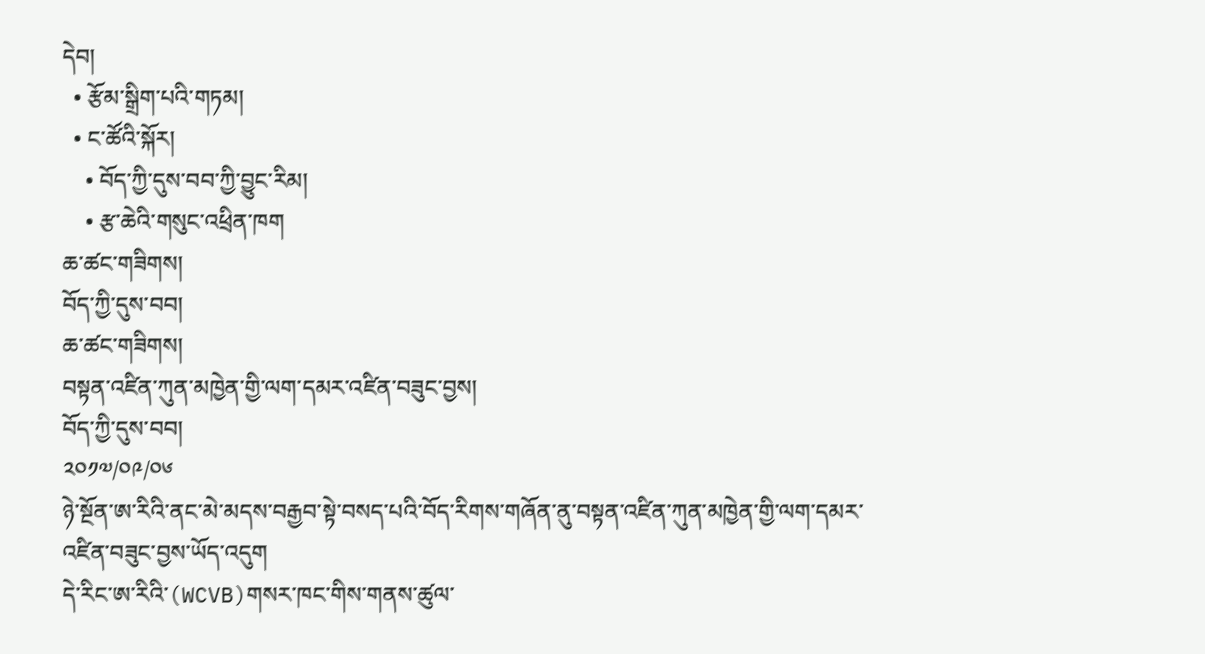དེབ།
  • རྩོམ་སྒྲིག་པའི་གཏམ།
  • ང་ཚོའི་སྐོར།
    • བོད་ཀྱི་དུས་བབ་ཀྱི་བྱུང་རིམ།
    • རྩ་ཆེའི་གསུང་འཕྲིན་ཁག
ཆ་ཚང་གཟིགས།
བོད་ཀྱི་དུས་བབ།
ཆ་ཚང་གཟིགས།
བསྟན་འཛིན་ཀུན་མཁྱེན་གྱི་ལག་དམར་འཛིན་བཟུང་བྱས།
བོད་ཀྱི་དུས་བབ།
༢༠༡༧/༠༩/༠༦
ཉེ་སྔོན་ཨ་རིའི་ནང་མེ་མདས་བརྒྱབ་སྟེ་བསད་པའི་བོད་རིགས་གཞོན་ནུ་བསྟན་འཛིན་ཀུན་མཁྱེན་གྱི་ལག་དམར་འཛིན་བཟུང་བྱས་ཡོད་འདུག
དེ་རིང་ཨ་རིའི་(WCVB)གསར་ཁང་གིས་གནས་ཚུལ་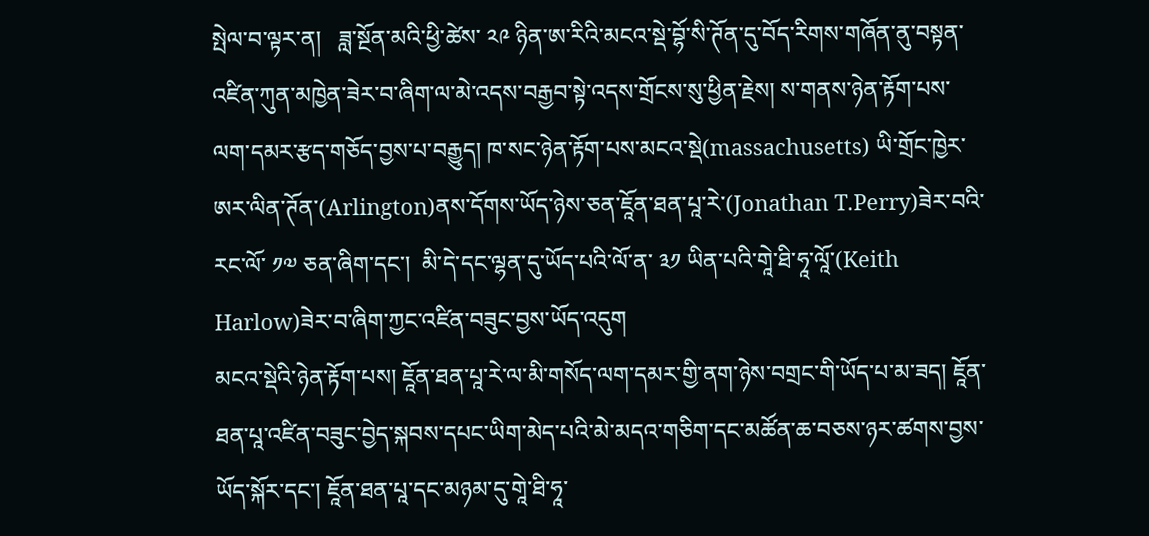སྤེལ་བ་ལྟར་ན།   ཟླ་སྔོན་མའི་ཕྱི་ཚེས་ ༢༩ ཉིན་ཨ་རིའི་མངའ་སྡེ་བྷོ་སི་ཊོན་དུ་བོད་རིགས་གཞོན་ནུ་བསྟན་འཛིན་ཀུན་མཁྱེན་ཟེར་བ་ཞིག་ལ་མེ་འདས་བརྒྱབ་སྟེ་འདས་གྲོངས་སུ་ཕྱིན་རྗེས། ས་གནས་ཉེན་རྟོག་པས་ལག་དམར་རྩད་གཅོད་བྱས་པ་བརྒྱུད། ཁ་སང་ཉེན་རྟོག་པས་མངའ་སྡེ(massachusetts) ཡི་གྲོང་ཁྱེར་ཨར་ལིན་ཊོན་(Arlington)ནས་དོགས་ཡོད་ཉེས་ཅན་ཇཱོན་ཐན་པཱ་རེ་(Jonathan T.Perry)ཟེར་བའི་རང་ལོ་ ༡༧ ཅན་ཞིག་དང་།  མི་དེ་དང་ལྷན་དུ་ཡོད་པའི་ལོ་ན་ ༣༡ ཡིན་པའི་གཱེ་ཐི་ཧཱ་ལཱོ་(Keith Harlow)ཟེར་བ་ཞིག་ཀྱང་འཛིན་བཟུང་བྱས་ཡོད་འདུག
མངའ་སྡེའི་ཉེན་རྟོག་པས། ཇཱོན་ཐན་པཱ་རེ་ལ་མི་གསོད་ལག་དམར་གྱི་ནག་ཉེས་བགྲང་གི་ཡོད་པ་མ་ཟད། ཇཱོན་ཐན་པཱ་འཛིན་བཟུང་བྱེད་སྐབས་དཔང་ཡིག་མེད་པའི་མེ་མདའ་གཅིག་དང་མཚོན་ཆ་བཅས་ཉར་ཚགས་བྱས་ཡོད་སྐོར་དང་། ཇཱོན་ཐན་པཱ་དང་མཉམ་དུ་གཱེ་ཐི་ཧཱ་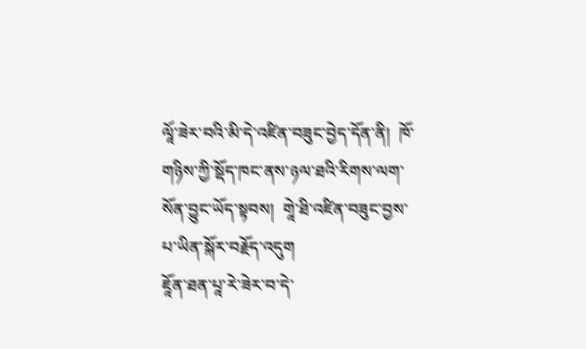ལཱོ་ཟེར་བའི་མི་དེ་འཛིན་བཟུང་བྱེད་དོན་ནི།  ཁོ་གཉིས་ཀྱི་སྡོད་ཁང་ནས་ཉལ་ཐའི་རིགས་ལག་སོན་བྱུང་ཡོད་སྟབས།  གཱེ་ཐི་འཛིན་བཟུང་བྱས་པ་ཡིན་སྐོར་བརྗོད་འདུག
ཇཱོན་ཐན་པཱ་རེ་ཟེར་བ་དེ་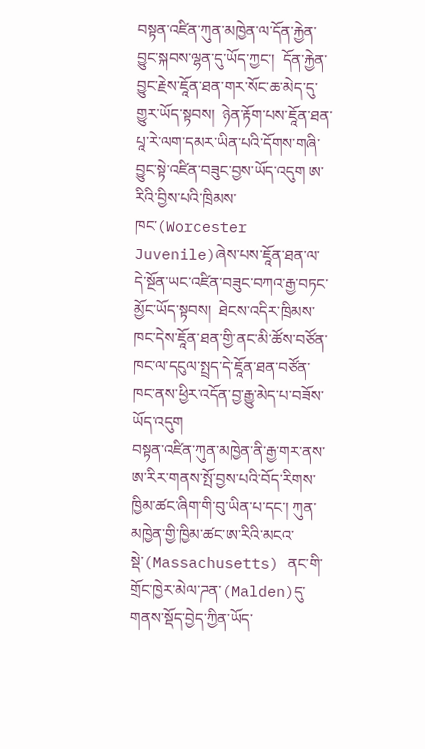བསྟན་འཛིན་ཀུན་མཁྱེན་ལ་དོན་རྐྱེན་བྱུང་སྐབས་ལྷན་དུ་ཡོད་ཀྱང་།  དོན་རྐྱེན་བྱུང་རྗེས་ཇཱོན་ཐན་གར་སོང་ཆ་མེད་དུ་གྱུར་ཡོད་སྟབས།  ཉེན་རྟོག་པས་ཇཱོན་ཐན་པཱ་རེ་ལག་དམར་ཡིན་པའི་དོགས་གཞི་བྱུང་སྟེ་འཛིན་བཟུང་བྱས་ཡོད་འདུག ཨ་རིའི་བྱིས་པའི་ཁྲིམས་ཁང་(Worcester Juvenile)ཞེས་པས་ཇཱོན་ཐན་ལ་དེ་སྔོན་ཡང་འཛིན་བཟུང་བཀའ་རྒྱ་བཏང་མྱོང་ཡོད་སྟབས།  ཐེངས་འདིར་ཁྲིམས་ཁང་དེས་ཇཱོན་ཐན་གྱི་ནང་མི་ཚོས་བཙོན་ཁང་ལ་དངུལ་སྤྲད་དེ་ཇཱོན་ཐན་བཙོན་ཁང་ནས་ཕྱིར་འདོན་བྱ་རྒྱུ་མེད་པ་བཟོས་ཡོད་འདུག
བསྟན་འཛིན་ཀུན་མཁྱེན་ནི་རྒྱ་གར་ནས་ཨ་རིར་གནས་སྤོ་བྱས་པའི་བོད་རིགས་ཁྱིམ་ཚང་ཞིག་གི་བུ་ཡིན་པ་དང་། ཀུན་མཁྱེན་གྱི་ཁྱིམ་ཚང་ཨ་རིའི་མངའ་སྡེ་(Massachusetts) ནང་གི་གྲོང་ཁྱེར་མེལ་ཌན་(Malden)དུ་གནས་སྡོད་བྱེད་ཀྱིན་ཡོད་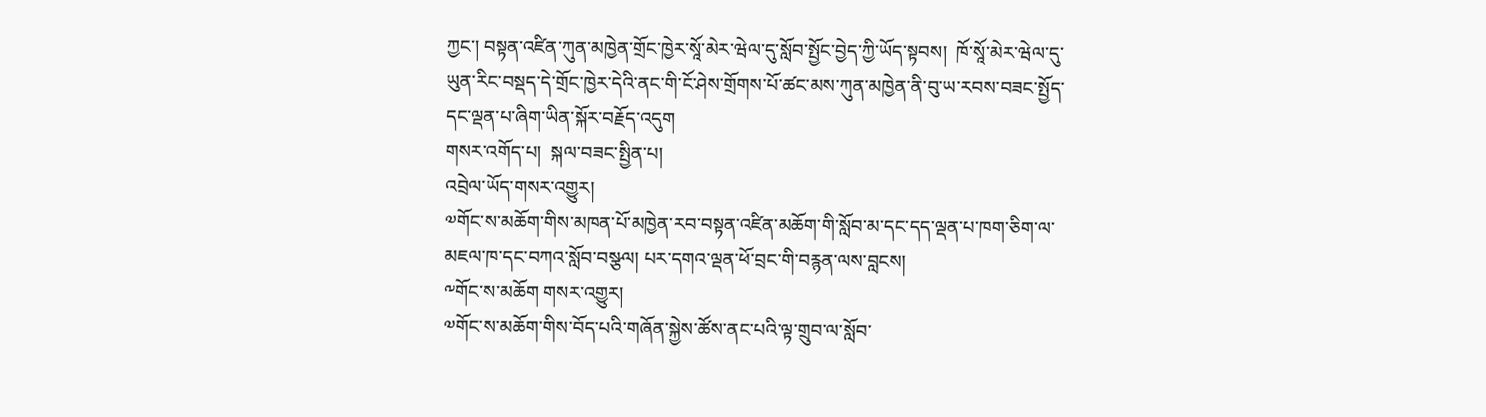ཀྱང་། བསྟན་འཛིན་ཀུན་མཁྱེན་གྲོང་ཁྱེར་སཱོ་མེར་ཝེལ་དུ་སློབ་སྤྱོང་བྱེད་ཀྱི་ཡོད་སྟབས།  ཁོ་སཱོ་མེར་ཝེལ་དུ་ཡུན་རིང་བསྡད་དེ་གྲོང་ཁྱེར་དེའི་ནང་གི་ངོ་ཤེས་གྲོགས་པོ་ཚང་མས་ཀུན་མཁྱེན་ནི་བུ་ཡ་རབས་བཟང་སྤྱོད་དང་ལྡན་པ་ཞིག་ཡིན་སྐོར་བརྗོད་འདུག
གསར་འགོད་པ།  སྐལ་བཟང་སྤྱིན་པ།
འབྲེལ་ཡོད་གསར་འགྱུར།
༧གོང་ས་མཆོག་གིས་མཁན་པོ་མཁྱེན་རབ་བསྟན་འཛིན་མཆོག་གི་སློབ་མ་དང་དད་ལྡན་པ་ཁག་ཅིག་ལ་མཇལ་ཁ་དང་བཀའ་སློབ་བསྩལ། པར་དགའ་ལྡན་ཕོ་བྲང་གི་བརྙན་ལས་བླངས།
༸གོང་ས་མཆོག གསར་འགྱུར།
༧གོང་ས་མཆོག་གིས་བོད་པའི་གཞོན་སྐྱེས་ཚོས་ནང་པའི་ལྟ་གྲུབ་ལ་སློབ་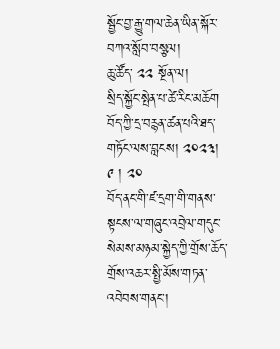སྦྱོང་བྱ་རྒྱུ་གལ་ཆེན་ཡིན་སྐོར་བཀའ་སློབ་བསྩལ།
ཆུ་ཚོད་ ༢༢ སྔོན་ལ།
སྲིད་སྐྱོང་སྤེན་པ་ཚེ་རིང་མཆོག བོད་ཀྱི་དྲ་བརྙན་ཚན་པའི་ཐད་གཏོང་ལས་བླངས། ༢༠༢༣། ༩ ། ༢༠
བོད་ནང་གི་ཛ་དྲག་གི་གནས་སྟངས་ལ་གཞུང་འབྲེལ་གདུང་སེམས་མཉམ་སྐྱེད་ཀྱི་གྲོས་ཆོད་གྲོས་འཆར་སྤྱི་མོས་གཏན་འབེབས་གནང་།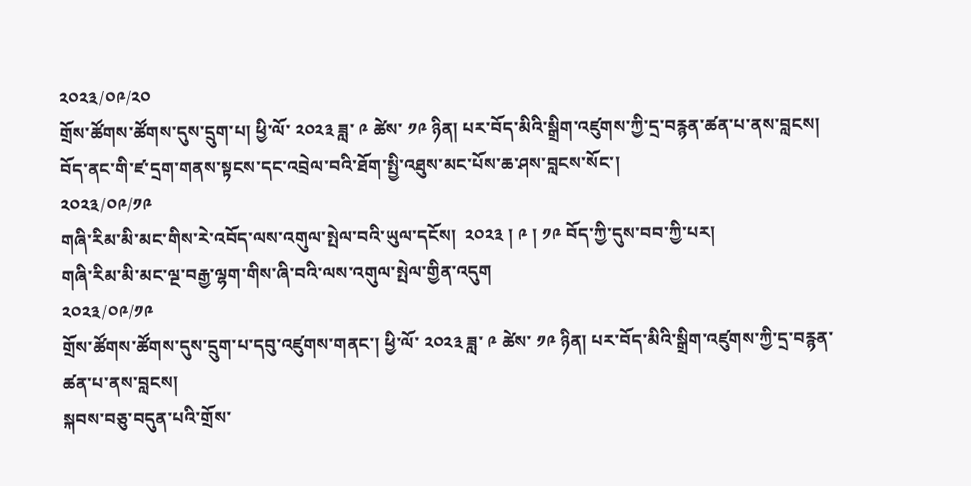༢༠༢༣/༠༩/༢༠
གྲོས་ཚོགས་ཚོགས་དུས་དྲུག་པ། ཕྱི་ལོ་ ༢༠༢༣ ཟླ་ ༩ ཚེས་ ༡༩ ཉིན། པར་བོད་མིའི་སྒྲིག་འཛུགས་ཀྱི་དྲ་བརྙན་ཚན་པ་ནས་བླངས།
བོད་ནང་གི་ཛ་དྲག་གནས་སྟངས་དང་འབྲེལ་བའི་ཐོག་སྤྱི་འཐུས་མང་པོས་ཆ་ཤས་བླངས་སོང་།
༢༠༢༣/༠༩/༡༩
གཞི་རིམ་མི་མང་གིས་རེ་འབོད་ལས་འགུལ་སྤེལ་བའི་ཡུལ་དངོས།  ༢༠༢༣ ། ༩ ། ༡༩ བོད་ཀྱི་དུས་བབ་ཀྱི་པར།
གཞི་རིམ་མི་མང་ལྔ་བརྒྱ་ལྷག་གིས་ཞི་བའི་ལས་འགུལ་སྤེལ་གྱིན་འདུག
༢༠༢༣/༠༩/༡༩
གྲོས་ཚོགས་ཚོགས་དུས་དྲུག་པ་དབུ་འཛུགས་གནང་། ཕྱི་ལོ་ ༢༠༢༣ ཟླ་ ༩ ཚེས་ ༡༩ ཉིན། པར་བོད་མིའི་སྒྲིག་འཛུགས་ཀྱི་དྲ་བརྙན་ཚན་པ་ནས་བླངས།
སྐབས་བཅུ་བདུན་པའི་གྲོས་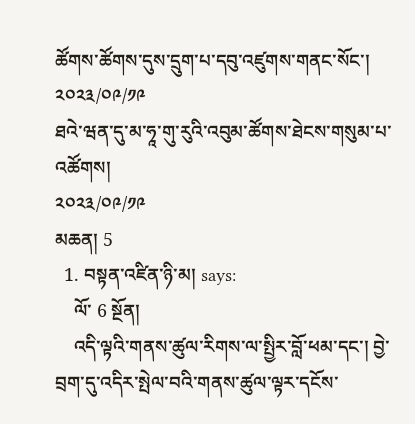ཚོགས་ཚོགས་དུས་དྲུག་པ་དབུ་འཛུགས་གནང་སོང་།
༢༠༢༣/༠༩/༡༩
ཐའེ་ཝན་དུ་མ་ཧཱ་གུ་རུའི་འབུམ་ཚོགས་ཐེངས་གསུམ་པ་འཚོགས།
༢༠༢༣/༠༩/༡༩
མཆན། 5
  1. བསྟན་འཛིན་ཉི་མ། says:
    ལོ་ 6 སྔོན།
    འདི་ལྟའི་གནས་ཚུལ་རིགས་ལ་སྤྱིར་བློ་ཕམ་དང་། བྱེ་བྲག་དུ་འདིར་སྤེལ་བའི་གནས་ཚུལ་ལྟར་དངོས་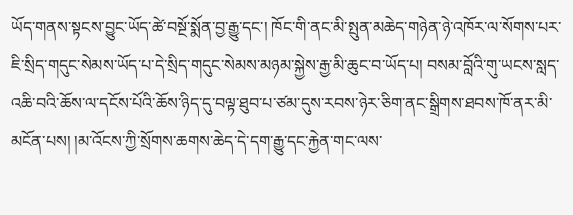ཡོད་གནས་སྟངས་བྱུང་ཡོད་ཚེ་བསྔོ་སྨོན་བྱ་རྒྱུ་དང་། ཁོང་གི་ནང་མི་སྤུན་མཆེད་གཉེན་ཉེ་འཁོར་ལ་སོགས་པར་ཇི་སྲིད་གདུང་སེམས་ཡོད་པ་དེ་སྲིད་གདུང་སེམས་མཉམ་སྐྱེས་རྒྱ་མི་ཆུང་བ་ཡོད་པ། བསམ་བློའི་གུ་ཡངས་སླད་འཆི་བའི་ཆོས་ལ་དངོས་པོའི་ཆོས་ཉིད་དུ་བལྟ་ཐུབ་པ་ཙམ་དུས་རབས་ཉེར་ཅིག་ནང་སྒྲིགས་ཐབས་ཁོ་ནར་མི་མངོན་པས། །མ་འོངས་ཀྱི་སྲོགས་ཆགས་ཆེད་དེ་དག་རྒྱུ་དང་རྐྱེན་གང་ལས་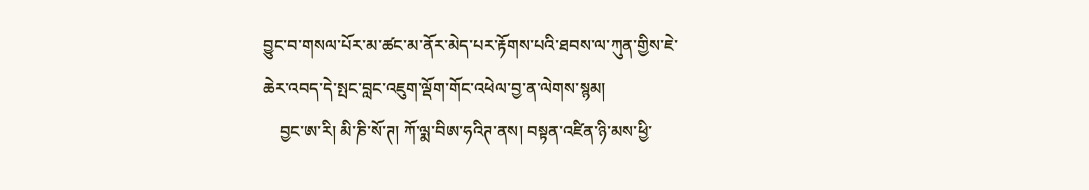བྱུང་བ་གསལ་པོར་མ་ཚང་མ་ནོར་མེད་པར་རྟོགས་པའི་ཐབས་ལ་ཀུན་གྱིས་ཇེ་ཆེར་འབད་དེ་སྤང་བླང་འཇུག་ལྡོག་གོང་འཕེལ་བྱ་ན་ལེགས་སྙམ།
    བྱང་ཨ་རི། མི་ཎི་སོ་ཊ། ཀོ་ལྨ་བིཨ་ཧའིཊ་ནས། བསྟན་འཛིན་ཉི་མས་ཕྱི་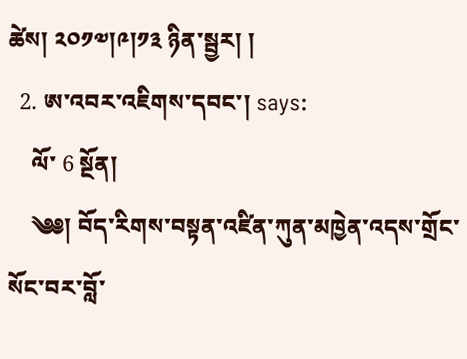ཚེས། ༢༠༡༧།༩།༡༣ ཉིན་སྦྱར། །
  2. ཨ་འབར་འཇིགས་དབང་། says:
    ལོ་ 6 སྔོན།
    ༄༅། བོད་རིགས་བསྟན་འཛིན་ཀུན་མཁྱེན་འདས་གྲོང་སོང་བར་བློ་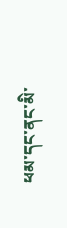ཕམ་དང་ནང་མི་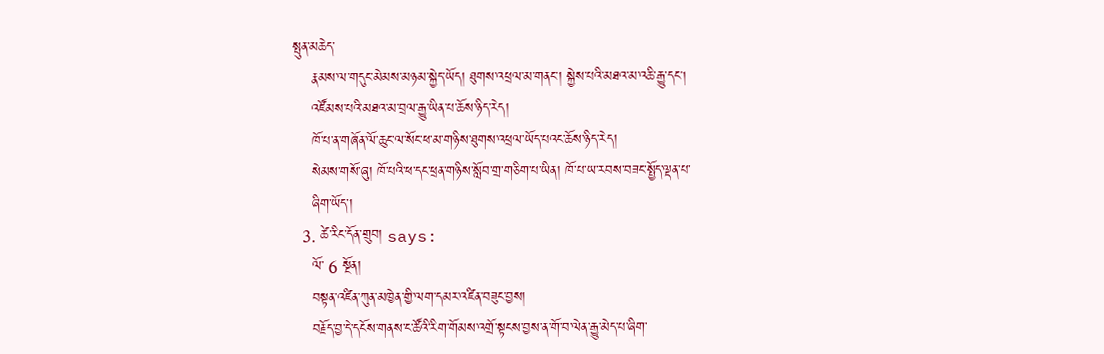སྤུན་མཆེད་
    རྣམས་ལ་གདུང་མེམས་མཉམ་སྐྱེད་ཡོད། ཐུགས་འཕྲལ་མ་གནང་། སྐྱེས་པའི་མཐའ་མ་འཆི་རྒྱུ་དང།
    འཛོམས་པའི་མཐའ་མ་བྲལ་རྒྱུ་ཡིན་པ་ཆོས་ཉིད་རེད།
    ཁོ་པ་ན་གཞོན་ལོ་ཆུང་ལ་སོང་ཕ་མ་གཉིས་ཐུགས་འཕྲལ་ཡོད་པའང་ཆོས་ཉིད་རེད།
    སེམས་གསོ་ཞུ། ཁོ་པའི་ཕ་དང་ཕྲན་གཉིས་སློབ་གྲ་གཅིག་པ་ཡིན། ཁོ་པ་ཡ་རབས་བཟང་སྤྱོད་ལྡན་པ་
    ཞིག་ཡོད་།
  3. ཚེ་རིང་དོན་གྲུབ། says:
    ལོ་ 6 སྔོན།
    བསྟན་འཛིན་ཀུན་མཁྱེན་གྱི་ལག་དམར་འཛིན་བཟུང་བྱས།
    བརྗོད་བྱ་དེ་དངོས་གནས་ང་ཚོའི་རིག་གོམས་འགྲོ་སྟངས་བྱས་ན་གོ་བ་ལེན་རྒྱུ་མེད་པ་ཞིག་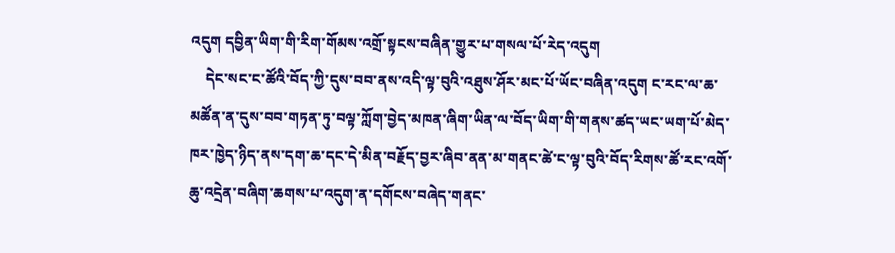འདུག དབྱིན་ཡིག་གི་རིག་གོམས་འགྲོ་སྟངས་བཞིན་གྱུར་པ་གསལ་པོ་རེད་འདུག
    དེང་སང་ང་ཚོའི་བོད་ཀྱི་དུས་བབ་ནས་འདི་ལྟ་བུའི་འཐུས་ཤོར་མང་པོ་ཡོང་བཞིན་འདུག ང་རང་ལ་ཆ་མཚོན་ན་དུས་བབ་གཏན་ཏུ་བལྟ་ཀློག་བྱེད་མཁན་ཞིག་ཡིན་ལ་བོད་ཡིག་གི་གནས་ཚད་ཡང་ཡག་པོ་མེད་ཁར་ཁྱེད་ཉིད་ནས་དག་ཆ་དང་དེ་མིན་བརྗོད་བྱར་ཞིབ་ནན་མ་གནང་ཚེ་ང་ལྟ་བུའི་བོད་རིགས་ཚོ་རང་འགོ་ཆུ་འདྲེན་བཞིག་ཆགས་པ་འདུག་ན་དགོངས་བཞེད་གནང་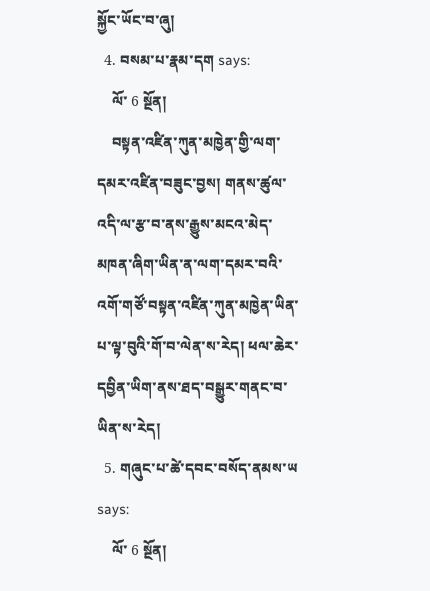སྐྱོང་ཡོང་བ་ཞུ།
  4. བསམ་པ་རྣམ་དག says:
    ལོ་ 6 སྔོན།
    བསྟན་འཛིན་ཀུན་མཁྱེན་གྱི་ལག་དམར་འཛིན་བཟུང་བྱས། གནས་ཚུལ་འདི་ལ་རྩ་བ་ནས་རྒྱུས་མངའ་མེད་མཁན་ཞིག་ཡིན་ན་ལག་དམར་བའི་འགོ་གཙོ་བསྟན་འཛིན་ཀུན་མཁྱེན་ཡིན་པ་ལྟ་བུའི་གོ་བ་ལེན་ས་རེད། ཕལ་ཆེར་དབྱིན་ཡིག་ནས་ཐད་བསྒྱུར་གནང་བ་ཡིན་ས་རེད།
  5. གཞུང་པ་ཚེ་དབང་བསོད་ནམས་ཡ says:
    ལོ་ 6 སྔོན།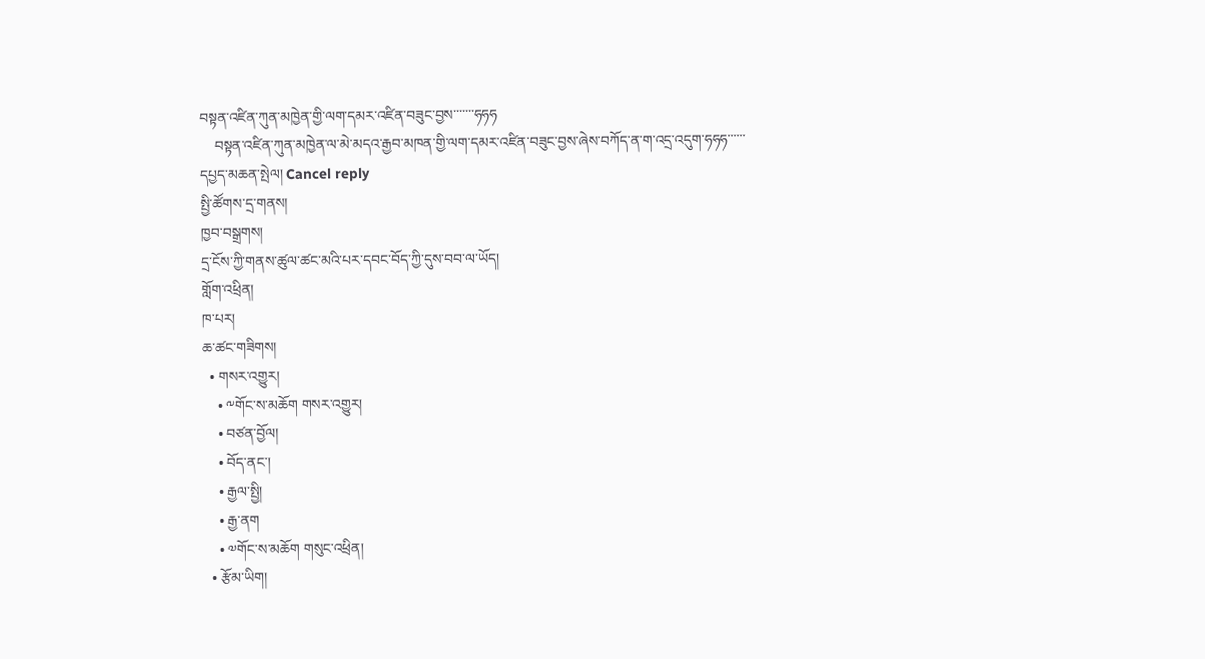བསྟན་འཛིན་ཀུན་མཁྱེན་གྱི་ལག་དམར་འཛིན་བཟུང་བྱས་་་་་་་ཧཧཧ
    བསྟན་འཛིན་ཀུན་མཁྱེན་ལ་མེ་མདའ་རྒྱབ་མཁན་གྱི་ལག་དམར་འཛིན་བཟུང་བྱས་ཞེས་བཀོད་ན་ག་འདྲ་འདུག་ཧཧཧ་་་་་་
དཔྱད་མཆན་སྤེལ། Cancel reply
སྤྱི་ཚོགས་དྲ་གནས།
ཁྱབ་བསྒྲགས།
དྲ་ངོས་ཀྱི་གནས་ཚུལ་ཚང་མའི་པར་དབང་བོད་ཀྱི་དུས་བབ་ལ་ཡོད།
གློག་འཕྲིན།
ཁ་པར།
ཆ་ཚང་གཟིགས།
  • གསར་འགྱུར།
    • ༸གོང་ས་མཆོག གསར་འགྱུར།
    • བཙན་བྱོལ།
    • བོད་ནང་།
    • རྒྱལ་སྤྱི།
    • རྒྱ་ནག
    • ༧གོང་ས་མཆོག གསུང་འཕྲིན།
  • རྩོམ་ཡིག།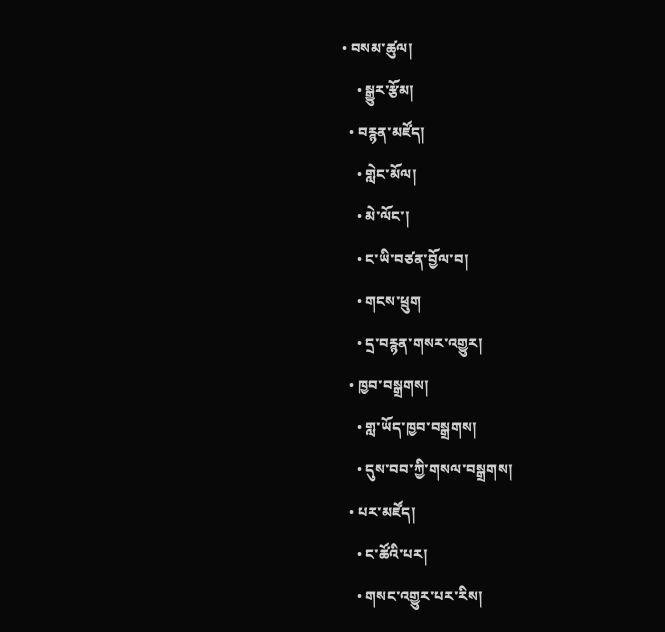• བསམ་ཚུལ།
    • སྒྱུར་རྩོམ།
  • བརྙན་མཛོད།
    • གླེང་མོལ།
    • མེ་ལོང་།
    • ང་ཡི་བཙན་བྱོལ་བ།
    • གངས་ཕྲུག
    • དྲ་བརྙན་གསར་འགྱུར།
  • ཁྱབ་བསྒྲགས།
    • གླ་ཡོད་ཁྱབ་བསྒྲགས།
    • དུས་བབ་ཀྱི་གསལ་བསྒྲགས།
  • པར་མཛོད།
    • ང་ཚོའི་པར།
    • གསང་འགྱུར་པར་རིས།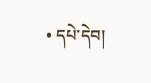• དཔེ་དེབ།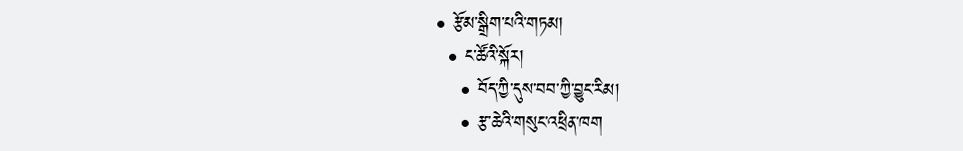• རྩོམ་སྒྲིག་པའི་གཏམ།
  • ང་ཚོའི་སྐོར།
    • བོད་ཀྱི་དུས་བབ་ཀྱི་བྱུང་རིམ།
    • རྩ་ཆེའི་གསུང་འཕྲིན་ཁག